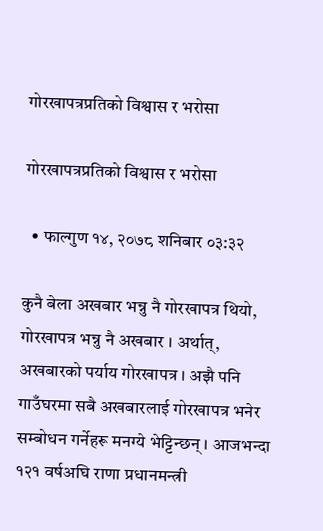गोरखापत्रप्रतिको विश्वास र भरोसा

गोरखापत्रप्रतिको विश्वास र भरोसा

  • फाल्गुण १४, २०७८ शनिबार ०३:३२

कुनै बेला अखबार भन्नु नै गोरखापत्र थियो, गोरखापत्र भन्नु नै अखबार । अर्थात्, अखबारको पर्याय गोरखापत्र । अझै पनि गाउँघरमा सबै अखबारलाई गोरखापत्र भनेर सम्बोधन गर्नेहरू मनग्ये भेट्टिन्छन् । आजभन्दा १२१ वर्षअघि राणा प्रधानमन्त्री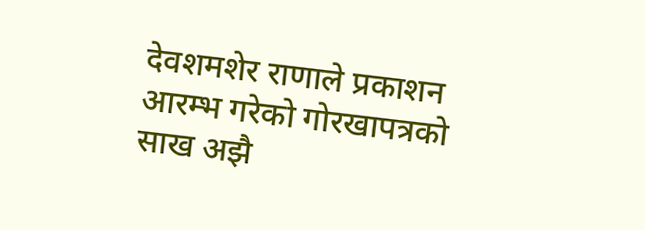देवशमशेर राणाले प्रकाशन आरम्भ गरेको गोरखापत्रको साख अझै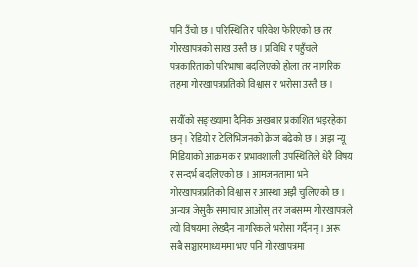पनि उँचो छ । परिस्थिति र परिवेश फेरिएको छ तर गोरखापत्रको साख उस्तै छ । प्रविधि र पहुँचले पत्रकारिताको परिभाषा बदलिएको होला तर नागरिक तहमा गोरखापत्रप्रतिको विश्वास र भरोसा उस्तै छ ।

सयौँको सङ्ख्यामा दैनिक अखबार प्रकाशित भइरहेका छन् । रेडियो र टेलिभिजनको क्रेज बढेको छ । अझ न्यू मिडियाको आक्रमक र प्रभावशाली उपस्थितिले धेरै विषय र सन्दर्भ बदलिएको छ । आमजनतामा भने गोरखापत्रप्रतिको विश्वास र आस्था अझै चुलिएको छ । अन्यत्र जेसुकै समाचार आओस् तर जबसम्म गोरखापत्रले त्यो विषयमा लेख्दैन नागरिकले भरोसा गर्दैनन् । अरू सबै सञ्चारमाध्यममा भए पनि गोरखापत्रमा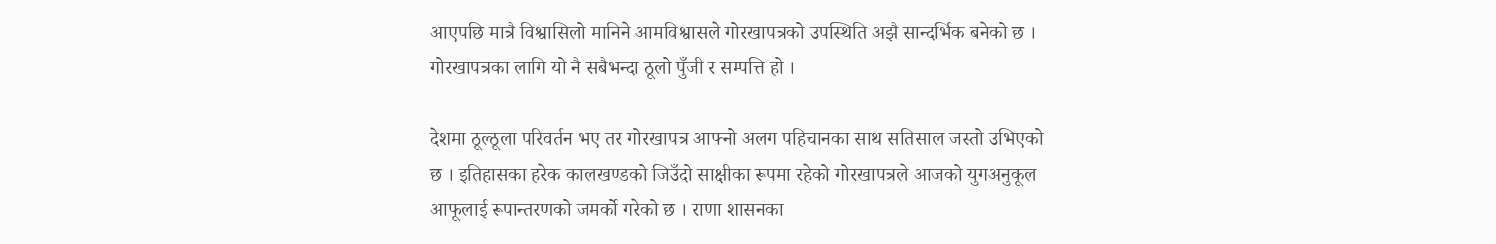आएपछि मात्रै विश्वासिलो मानिने आमविश्वासले गोरखापत्रको उपस्थिति अझै सान्दर्भिक बनेको छ । गोरखापत्रका लागि यो नै सबैभन्दा ठूलो पुँजी र सम्पत्ति हो ।

देशमा ठूल्ठूला परिवर्तन भए तर गोरखापत्र आफ्नो अलग पहिचानका साथ सतिसाल जस्तो उभिएको छ । इतिहासका हरेक कालखण्डको जिउँदो साक्षीका रूपमा रहेको गोरखापत्रले आजको युगअनुकूल आफूलाई रूपान्तरणको जमर्को गरेको छ । राणा शासनका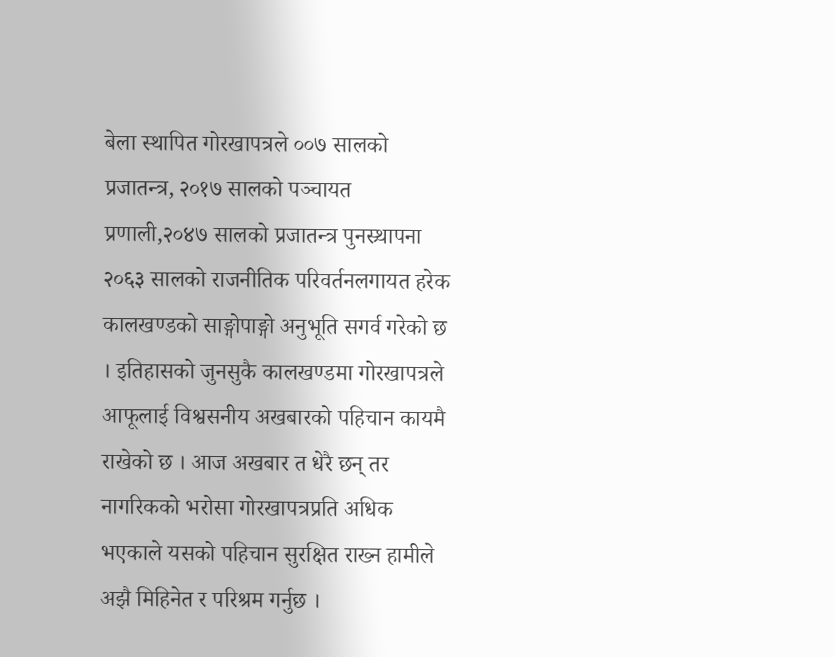बेला स्थापित गोरखापत्रले ००७ सालको प्रजातन्त्र, २०१७ सालको पञ्चायत प्रणाली,२०४७ सालको प्रजातन्त्र पुनस्र्थापना २०६३ सालको राजनीतिक परिवर्तनलगायत हरेक कालखण्डको साङ्गोपाङ्गो अनुभूति सगर्व गरेको छ । इतिहासको जुनसुकै कालखण्डमा गोरखापत्रले आफूलाई विश्वसनीय अखबारको पहिचान कायमै राखेको छ । आज अखबार त धेरै छन् तर नागरिकको भरोसा गोरखापत्रप्रति अधिक भएकाले यसको पहिचान सुरक्षित राख्न हामीले अझै मिहिनेत र परिश्रम गर्नुछ ।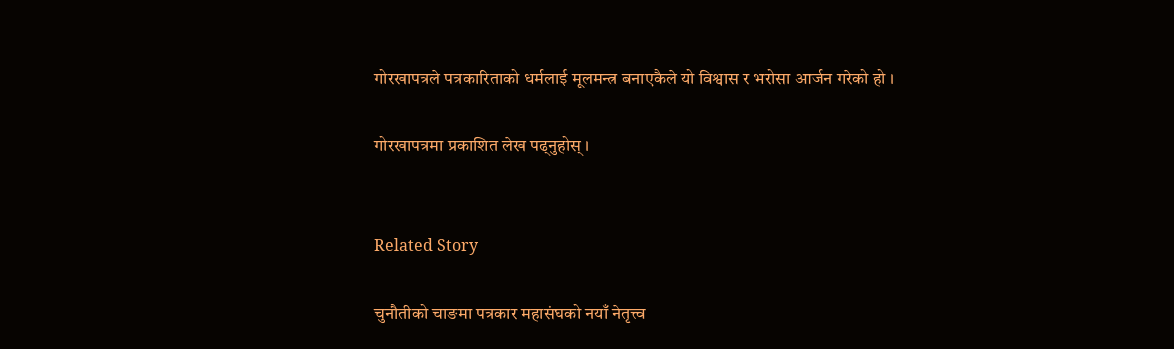गोरखापत्रले पत्रकारिताको धर्मलाई मूलमन्त्र बनाएकैले यो विश्वास र भरोसा आर्जन गरेको हो ।

गोरखापत्रमा प्रकाशित लेख पढ्नुहोस् ।


Related Story

चुनौतीको चाङमा पत्रकार महासंघको नयाँ नेतृत्त्व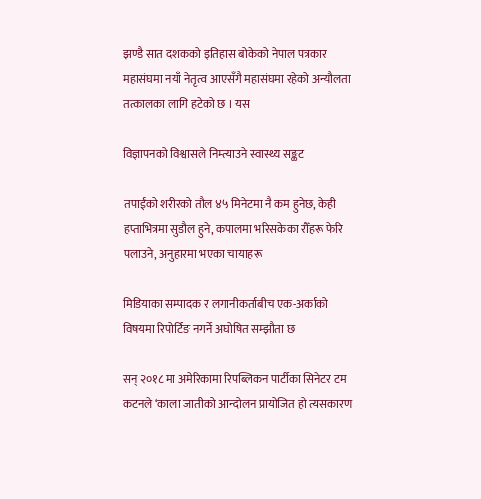झण्डै सात दशकको इतिहास बोकेको नेपाल पत्रकार महासंघमा नयाँ नेतृत्व आएसँगै महासंघमा रहेको अन्यौलता तत्कालका लागि हटेको छ । यस

विज्ञापनको विश्वासले निम्त्याउने स्वास्थ्य सङ्कट

तपाईंको शरीरको तौल ४५ मिनेटमा नै कम हुनेछ, केही हप्ताभित्रमा सुडौल हुने, कपालमा भरिसकेका रौँहरू फेरि पलाउने, अनुहारमा भएका चायाहरू

मिडियाका सम्पादक र लगानीकर्ताबीच एक-अर्काको विषयमा रिपोर्टिङ नगर्ने अघोषित सम्झौता छ

सन् २०१८ मा अमेरिकामा रिपब्लिकन पार्टीका सिनेटर टम कटनले ‘काला जातीको आन्दोलन प्रायोजित हो त्यसकारण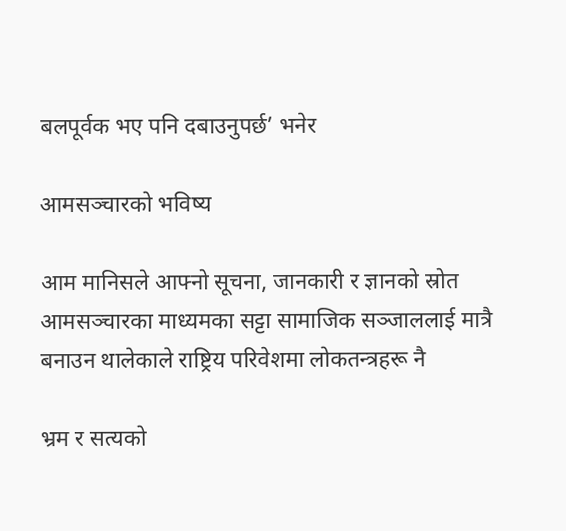बलपूर्वक भए पनि दबाउनुपर्छ’ भनेर

आमसञ्चारको भविष्य

आम मानिसले आफ्नो सूचना, जानकारी र ज्ञानको स्रोत आमसञ्चारका माध्यमका सट्टा सामाजिक सञ्जाललाई मात्रै बनाउन थालेकाले राष्ट्रिय परिवेशमा लोकतन्त्रहरू नै

भ्रम र सत्यको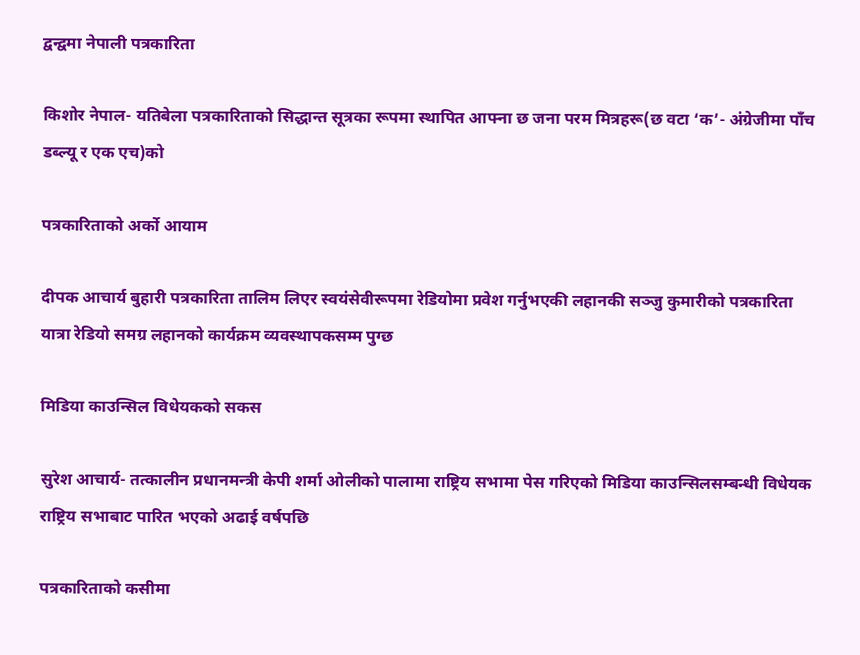द्वन्द्वमा नेपाली पत्रकारिता

किशोर नेपाल- यतिबेला पत्रकारिताको सिद्धान्त सूत्रका रूपमा स्थापित आफ्ना छ जना परम मित्रहरू(छ वटा ‘क’- अंग्रेजीमा पाँच डब्ल्यू र एक एच)को

पत्रकारिताको अर्को आयाम

दीपक आचार्य बुहारी पत्रकारिता तालिम लिएर स्वयंसेवीरूपमा रेडियोमा प्रवेश गर्नुभएकी लहानकी सञ्जु कुमारीको पत्रकारिता यात्रा रेडियो समग्र लहानको कार्यक्रम व्यवस्थापकसम्म पुग्छ

मिडिया काउन्सिल विधेयकको सकस

सुरेश आचार्य- तत्कालीन प्रधानमन्त्री केपी शर्मा ओलीको पालामा राष्ट्रिय सभामा पेस गरिएको मिडिया काउन्सिलसम्बन्धी विधेयक राष्ट्रिय सभाबाट पारित भएको अढाई वर्षपछि

पत्रकारिताको कसीमा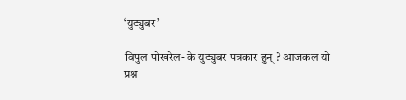‘युट्युबर’

विपुल पोखरेल- के युट्युबर पत्रकार हुन् ? आजकल यो प्रश्न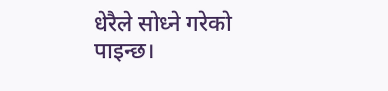धेरैले सोध्ने गरेको पाइन्छ।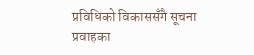प्रविधिको विकाससँगै सूचना प्रवाहका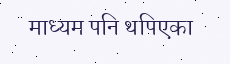माध्यम पनि थपिएका